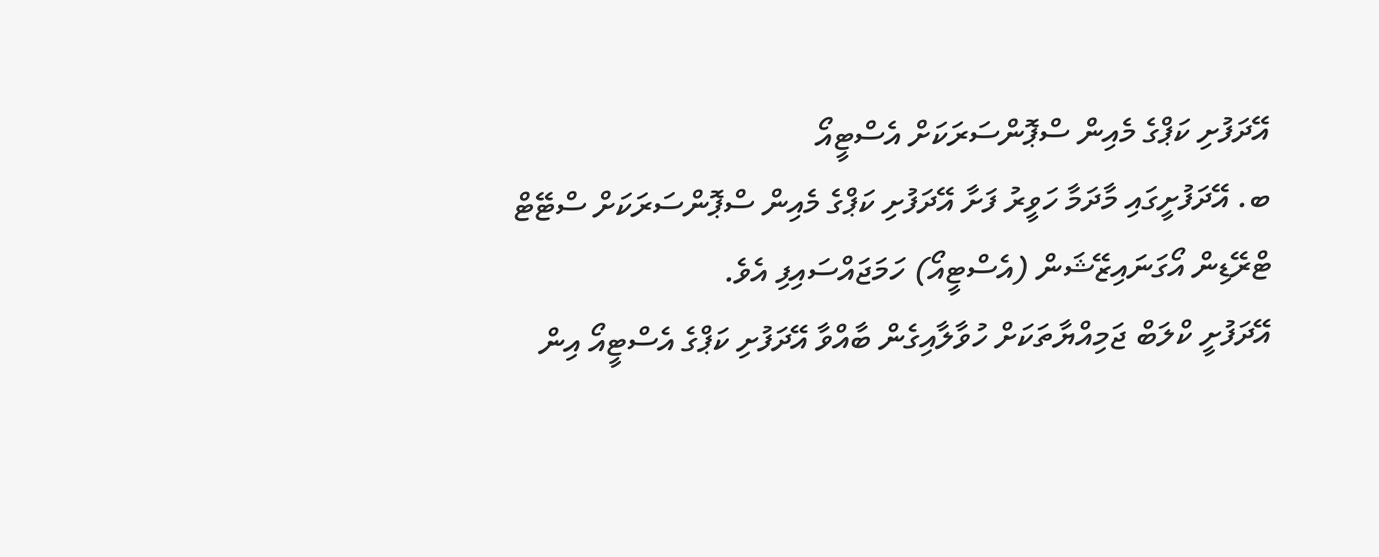އޭދަފުށި ކަޕްގެ މެއިން ސްޕޮންސަރަކަށް އެސްޓީއޯ
ބ. އޭދަފުށީގައި މާދަމާ ހަވީރު ފަށާ އޭދަފުށި ކަޕްގެ މެއިން ސްޕޮންސަރަކަށް ސްޓޭޓް ޓްރޭޑިން އޯގަނައިޒޭޝަން (އެސްޓީއޯ) ހަމަޖައްސައިފި އެވެ.
އޭދަފުށީ ކްލަބް ޖަމިއްޔާތަކަށް ހުވާލާއިގެން ބާއްވާ އޭދަފުށި ކަޕްގެ އެސްޓީއޯ އިން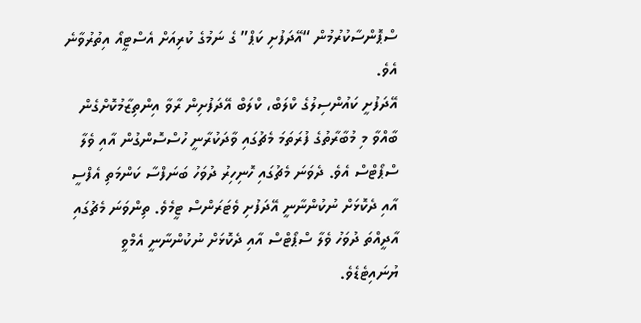ސްޕޮންސާކުރުމުން “އޭދަފުށި ކަޕް” ގެ ނަމުގެ ކުރިއަށް އެސްޓީއޯ އިތުރުވާނެ އެވެ.
އޭދަފުށީ ކައުންސިލުގެ ކްލަބް، ކްލަބް އޭދަފުށިން ރާވާ އިންތިޒާމުކޮށްގެން ބާއްވާ މި މުބާރާތުގެ ފުރަތަމަ މެޗުގައި ވާދަކުރާނީ ހުސްސޮންގުން އާއި ވެލާ ސްޕޯޓްސް އެވެ. ދެވަނަ މެޗުގައި ހޮނިހިރު ދުވަހު ބަނަފްސާ ކަންމަތި އެފްސީ އާއި ދެކޮޅަށް ނުކުންނާނީ އޭދަފުށި ވެޓަރަންސް ޓީމެވެ. ތިންވަނަ މެޗުގައި އާދީއްތަ ދުވަހު ވެލާ ސްޕޯޓްސް އާއި ދެކޮޅަށް ނުކުންނާނީ އެމްވީ ޔުނައިޓެޑެވެ.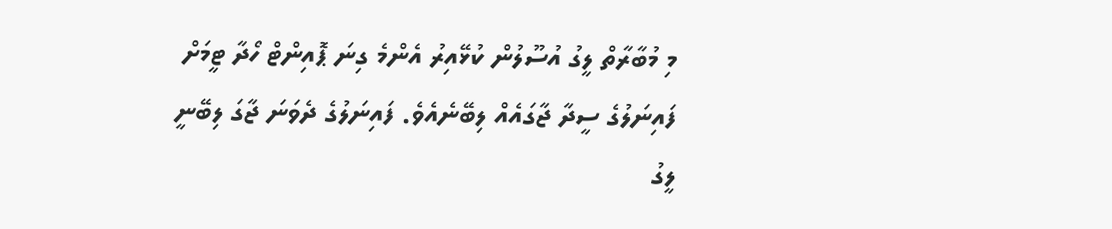މި މުބާރާތް ލީގު އުސޫލުން ކުޅޭއިރު އެންމެ ގިނަ ޕޮއިންޓް ހޯދާ ޓީމަށް ފައިނަލުގެ ސީދާ ޖާގައެއް ލިބޭނެއެވެ. ފައިނަލުގެ ދެވަނަ ޖާގަ ލިބޭނީ ލީގު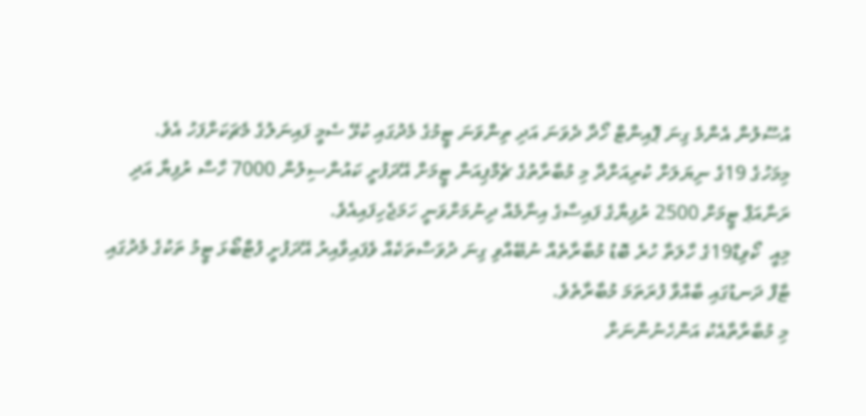އުސޫލުން އެންމެ ގިނަ ޕޮއިންޓް ހޯދާ ދެވަނަ އަދި ތިންވަނަ ޓީމުގެ މެދުގައި ކުޅޭ ސެމީ ފައިނަލުގެ މެޗަކަށްފަހު އެވެ.
މިމަހުގެ 19ގެ ނިޔަލަށް ކުރިއަށްދާ މި މުބާރާތުގެ ޗެމްޕިއަން ޓީމަށް އޭދަފުށީ ކައުންސިލުން 7000 ހާސް ރުފިޔާ އަދި ރަނާއަޕް ޓީމަށް 2500 ރުފިޔާގެ ފައިސާގެ އިނާމެއް ދިނުމަށްވަނީ ހަމަޖެހިފައިއެވެ.
މިއީ  ކޯވިޑް19ގެ ހާލަތާ ހުރެ ބޮޑު މުބާރާތެއް ނުބޭއްވި ގިނަ ދުވަސްތަކެއް ވެފައިވާއިރު އޭދަފުށީ ފުޓްބޯޅަ ޓީމު ތަކުގެ މެދުގައި ޓާފް ދަނޑުގައި ބާއްވާ ފުރަތަމަ މުބާރާތެވެ.
މި މުބާރާތާއެކު އަންހެނުންނަށް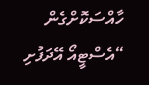ހާއްސަކޮށްގެން “އެސްޓީއޯ އޭދަފުށި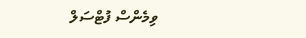ވިމެންސް ފުޓްސަލް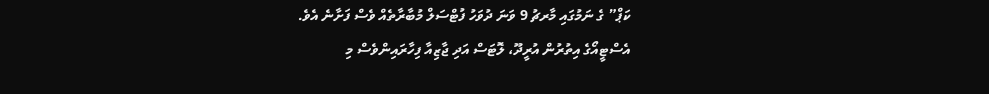ކަޕް” ގެ ނަމުގައި މާރޗު 9 ވަނަ ދުވަހު ފުޓްސަލް މުބާރާތެއް ވެސް ފަށާނެ އެވެ.
އެސްޓީއޯގެ އިތުރުން އުރީދޫ، ލޮޓަސް އަދި ޖާޒިއާ ފިހާރައިންވެސް މި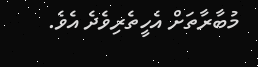މުބާރާތަށް އެހީތެރިވެދެ އެވެ.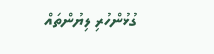ގުޅުންހުރި ލިޔުންތައް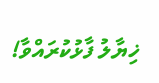ޚިޔާލު ފާޅުކުރައްވާ!